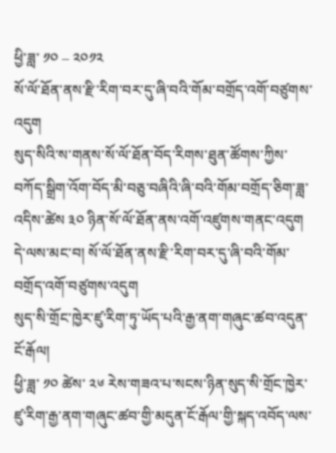ཕྱི་ཟླ་ ༡༠ – ༢༠༡༢
སོ་ལོ་ཐོན་ནས་རྫི་རིག་བར་དུ་ཞི་བའི་གོམ་བགྲོད་འགོ་བཙུགས་འདུག
སུད་སིའི་ས་གནས་སོ་ལོ་ཐོན་བོད་རིགས་ཐུན་ཚོགས་ཀྱིས་བཀོད་སྒྲིག་འོག་བོད་མི་བཅུ་བཞིའི་ཞི་བའི་གོམ་བགྲོད་ཅིག་ཟླ་འདིས་ཚེས ༣༠ ཉིན་སོ་ལོ་ཐོན་ནས་འགོ་འཛུགས་གནང་འདུག
དེ་ལས་མང་བ། སོ་ལོ་ཐོན་ནས་རྫི་རིག་བར་དུ་ཞི་བའི་གོམ་བགྲོད་འགོ་བཙུགས་འདུག
སུད་སི་གྲོང་ཁྱེར་ཛུ་རིག་ཏུ་ཡོད་པའི་རྒྱ་ནག་གཞུང་ཚབ་འདུན་ངོ་རྒོལ།
ཕྱི་ཟླ་ ༡༠ ཚེས་ ༢༦ རེས་གཟའ་པ་སངས་ཉིན་སུད་སི་གྲོང་ཁྱེར་ཛུ་རིག་རྒྱ་ནག་གཞུང་ཚབ་གྱི་མདུན་ངོ་རྒོལ་གྱི་སྐད་འབོད་ལས་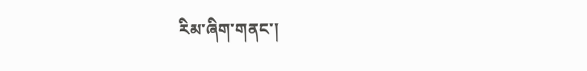རིམ་ཞིག་གནང་།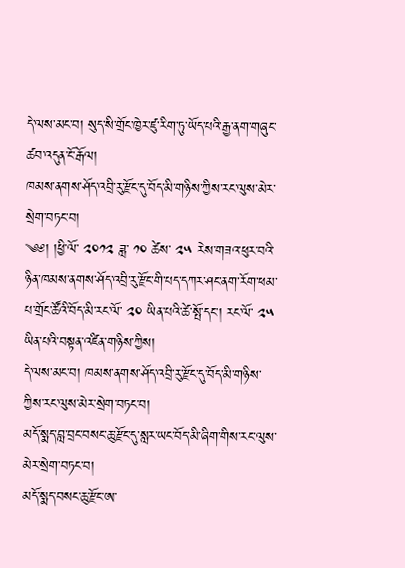དེ་ལས་མང་བ། སུད་སི་གྲོང་ཁྱེར་ཛུ་རིག་ཏུ་ཡོད་པའི་རྒྱ་ནག་གཞུང་ཚབ་འདུན་ངོ་རྒོལ།
ཁམས་ནགས་ཤོད་འབྲི་རུ་རྫོང་དུ་བོད་མི་གཉིས་ཀྱིས་རང་ལུས་མེར་སྲེག་བཏང་བ།
༄༅། །ཕྱི་ལོ་ ༢༠༡༢ ཟླ་ ༡༠ ཚེས་ ༢༥ རེས་གཟའ་ཕུར་བའི་ཉིན་ཁམས་ནགས་ཤོད་འབྲི་རུ་རྫོང་གི་པད་དཀར་ཤང་ནག་རོག་ཕམ་པ་གྲོང་ཚོའི་བོད་མི་རང་ལོ་ ༢༠ ཡིན་པའི་ཚེ་སྤོ་དང་། རང་ལོ་ ༢༥ ཡིན་པའི་བསྟན་འཛིན་གཉིས་ཀྱིས།
དེ་ལས་མང་བ། ཁམས་ནགས་ཤོད་འབྲི་རུ་རྫོང་དུ་བོད་མི་གཉིས་ཀྱིས་རང་ལུས་མེར་སྲེག་བཏང་བ།
མདོ་སྨད་བླ་བྲང་བསང་ཆུ་རྫོང་དུ་སླར་ཡང་བོད་མི་ཞིག་གིས་རང་ལུས་མེར་སྲེག་བཏང་བ།
མདོ་སྨད་བསང་ཆུ་རྫོང་ཨ་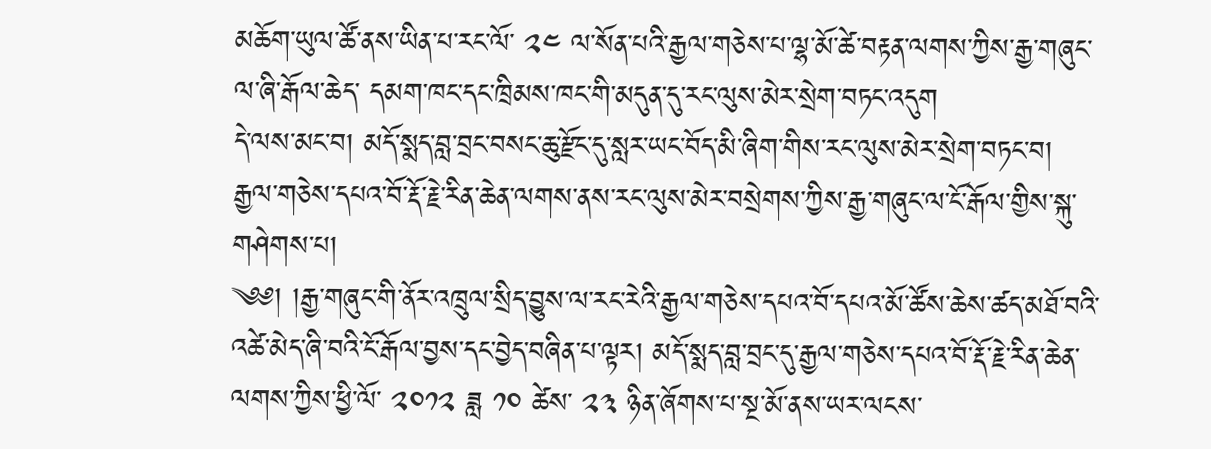མཆོག་ཡུལ་ཚོ་ནས་ཡིན་པ་རང་ལོ་ ༢༤ ལ་སོན་པའི་རྒྱལ་གཅེས་པ་ལྷ་མོ་ཚེ་བརྟན་ལགས་ཀྱིས་རྒྱ་གཞུང་ལ་ཞི་རྒོལ་ཆེད་ དམག་ཁང་དང་ཁྲིམས་ཁང་གི་མདུན་དུ་རང་ལུས་མེར་སྲེག་བཏང་འདུག
དེ་ལས་མང་བ། མདོ་སྨད་བླ་བྲང་བསང་ཆུ་རྫོང་དུ་སླར་ཡང་བོད་མི་ཞིག་གིས་རང་ལུས་མེར་སྲེག་བཏང་བ།
རྒྱལ་གཅེས་དཔའ་བོ་རྡོ་རྗེ་རིན་ཆེན་ལགས་ནས་རང་ལུས་མེར་བསྲེགས་ཀྱིས་རྒྱ་གཞུང་ལ་ངོ་རྒོལ་གྱིས་སྐུ་གཤེགས་པ།
༄༅། །རྒྱ་གཞུང་གི་ནོར་འཁྲུལ་སྲིད་བྱུས་ལ་རང་རེའི་རྒྱལ་གཅེས་དཔའ་བོ་དཔའ་མོ་ཚོས་ཆེས་ཚད་མཐོ་བའི་འཚེ་མེད་ཞི་བའི་ངོ་རྒོལ་བྱས་དང་བྱེད་བཞིན་པ་ལྟར། མདོ་སྨད་བླ་བྲང་དུ་རྒྱལ་གཅེས་དཔའ་བོ་རྡོ་རྗེ་རིན་ཆེན་ལགས་ཀྱིས་ཕྱི་ལོ་ ༢༠༡༢ ཟླ ༡༠ ཚེས་ ༢༣ ཉིན་ཞོགས་པ་སྔ་མོ་ནས་ཡར་ལངས་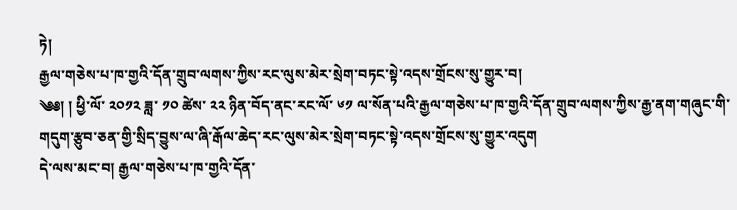ཏེ།
རྒྱལ་གཅེས་པ་ཁ་གྱའི་དོན་གྲུབ་ལགས་ཀྱིས་རང་ལུས་མེར་སྲེག་བཏང་སྟེ་འདས་གྲོངས་སུ་གྱུར་བ།
༄༅། ། ཕྱི་ལོ་ ༢༠༡༢ ཟླ་ ༡༠ ཚེས་ ༢༢ ཉིན་བོད་ནང་རང་ལོ་ ༦༡ ལ་སོན་པའི་རྒྱལ་གཅེས་པ་ཁ་གྱའི་དོན་གྲུབ་ལགས་ཀྱིས་རྒྱ་ནག་གཞུང་གི་གདུག་རྩུབ་ཅན་གྱི་སྲིད་བྱུས་ལ་ཞི་རྒོལ་ཆེད་རང་ལུས་མེར་སྲེག་བཏང་སྟེ་འདས་གྲོངས་སུ་གྱུར་འདུག
དེ་ལས་མང་བ། རྒྱལ་གཅེས་པ་ཁ་གྱའི་དོན་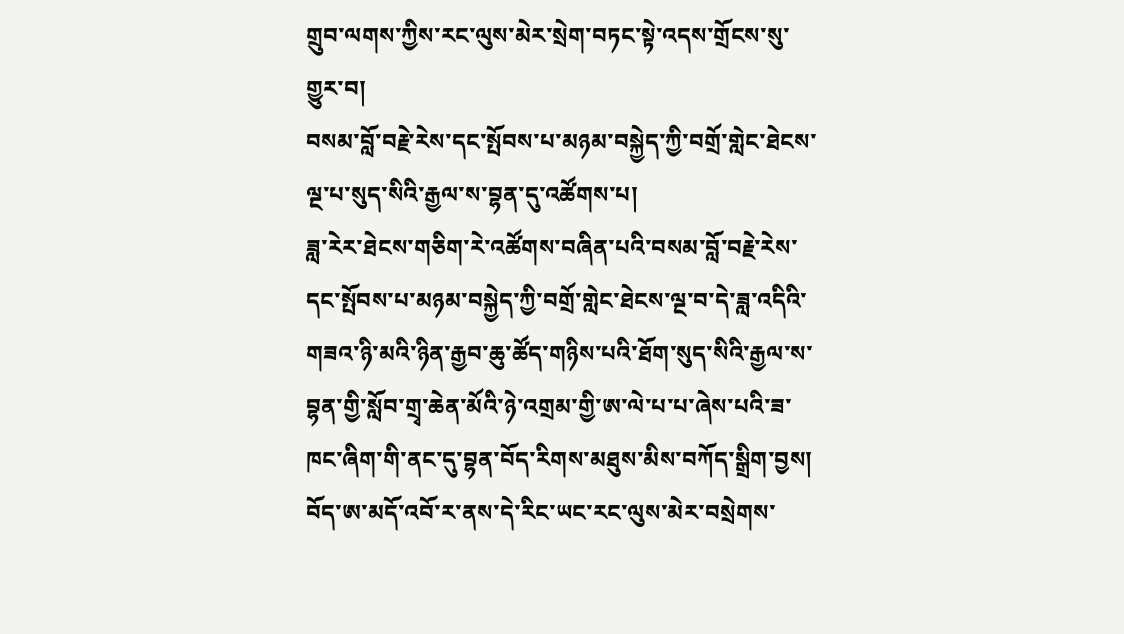གྲུབ་ལགས་ཀྱིས་རང་ལུས་མེར་སྲེག་བཏང་སྟེ་འདས་གྲོངས་སུ་གྱུར་བ།
བསམ་བློ་བརྗེ་རེས་དང་སྤོབས་པ་མཉམ་བསྐྱེད་ཀྱི་བགྲོ་གླེང་ཐེངས་ལྔ་པ་སུད་སིའི་རྒྱལ་ས་བྷན་དུ་འཚོགས་པ།
ཟླ་རེར་ཐེངས་གཅིག་རེ་འཚོགས་བཞིན་པའི་བསམ་བློ་བརྗེ་རེས་དང་སྤོབས་པ་མཉམ་བསྐྱེད་ཀྱི་བགྲོ་གླེང་ཐེངས་ལྔ་བ་དེ་ཟླ་འདིའི་གཟའ་ཉི་མའི་ཉིན་རྒྱབ་ཆུ་ཚོད་གཉིས་པའི་ཐོག་སུད་སིའི་རྒྱལ་ས་བྷན་གྱི་སློབ་གྲྭ་ཆེན་མོའི་ཉེ་འགྲམ་གྱི་ཨ་ལེ་པ་པ་ཞེས་པའི་ཟ་ཁང་ཞིག་གི་ནང་དུ་བྷན་བོད་རིགས་མཐུས་མིས་བཀོད་སྒྲིག་བྱས།
བོད་ཨ་མདོ་འབོ་ར་ནས་དེ་རིང་ཡང་རང་ལུས་མེར་བསྲེགས་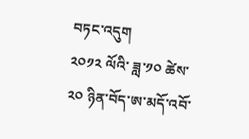བཏང་འདུག
༢༠༡༢ ལོའི་ ཟླ་༡༠ ཚེས་༢༠ ཉིན་བོད་ཨ་མདོ་འབོ་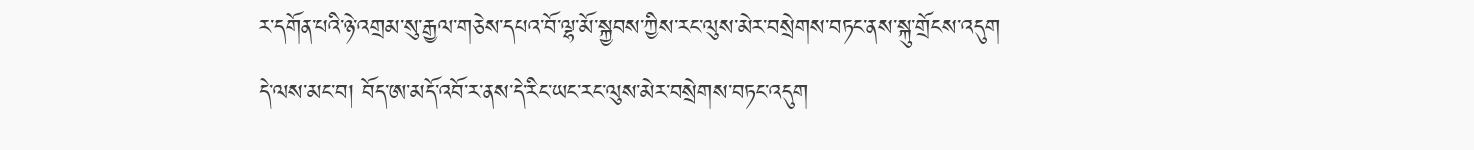ར་དགོན་པའི་ཉེ་འགྲམ་སུ་རྒྱལ་གཅེས་དཔའ་བོ་ལྷ་མོ་སྐྱབས་ཀྱིས་རང་ལུས་མེར་བསྲེགས་བཏང་ནས་སྐུ་གྲོངས་འདུག
དེ་ལས་མང་བ། བོད་ཨ་མདོ་འབོ་ར་ནས་དེ་རིང་ཡང་རང་ལུས་མེར་བསྲེགས་བཏང་འདུག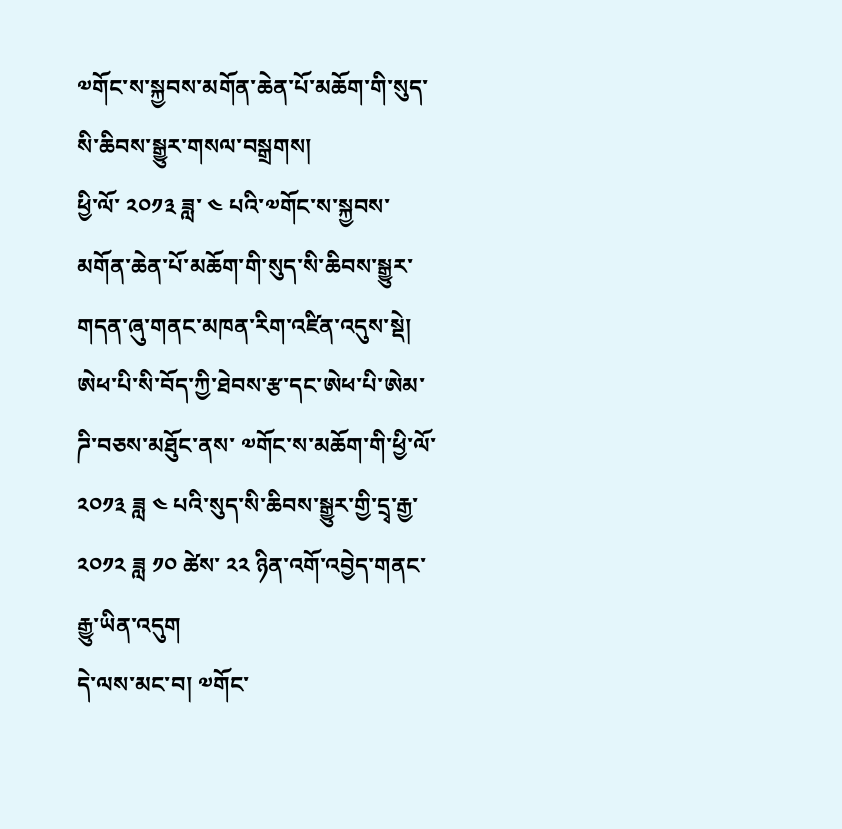༧གོང་ས་སྐྱབས་མགོན་ཆེན་པོ་མཆོག་གི་སུད་སི་ཆིབས་སྒྱུར་གསལ་བསྒྲགས།
ཕྱི་ལོ་ ༢༠༡༣ ཟླ་ ༤ པའི་༧གོང་ས་སྐྱབས་མགོན་ཆེན་པོ་མཆོག་གི་སུད་སི་ཆིབས་སྒྱུར་གདན་ཞུ་གནང་མཁན་རིག་འཛིན་འདུས་སྡེ། ཨེཕ་པི་སི་བོད་ཀྱི་ཐེབས་རྩ་དང་ཨེཕ་པི་ཨེམ་ཌི་བཅས་མཐོུང་ནས་ ༧གོང་ས་མཆོག་གི་ཕྱི་ལོ་ ༢༠༡༣ ཟླ ༤ པའི་སུད་སི་ཆིབས་སྒྱུར་གྱི་དྲྭ་རྒྱ་ ༢༠༡༢ ཟླ ༡༠ ཚེས་ ༢༢ ཉིན་འགོ་འབྱེད་གནང་རྒྱུ་ཡིན་འདུག
དེ་ལས་མང་བ། ༧གོང་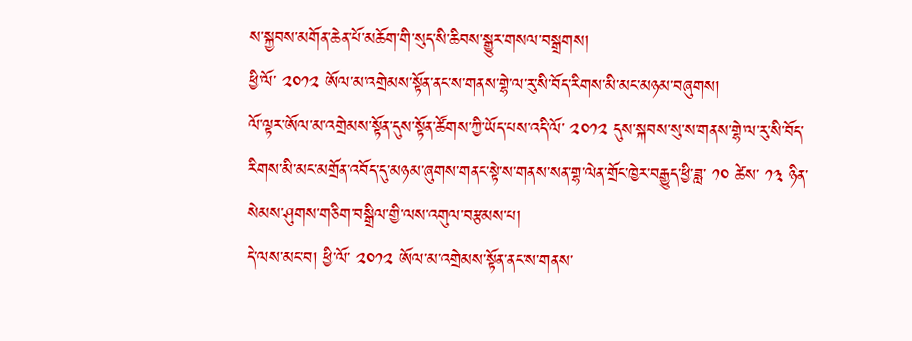ས་སྐྱབས་མགོན་ཆེན་པོ་མཆོག་གི་སུད་སི་ཆིབས་སྒྱུར་གསལ་བསྒྲགས།
ཕྱི་ལོ་ ༢༠༡༢ ཨོལ་མ་འགྲེམས་སྟོན་ནང་ས་གནས་གྷེ་ལ་རུ་སི་བོད་རིགས་མི་མང་མཉམ་བཞུགས།
ལོ་ལྟར་ཨོལ་མ་འགྲེམས་སྟོན་དུས་སྟོན་ཚོགས་ཀྱི་ཡོད་པས་འདི་ལོ་ ༢༠༡༢ དུས་སྐབས་སུ་ས་གནས་གྷེ་ལ་རུ་སི་བོད་རིགས་མི་མང་མགྲོན་འབོད་དུ་མཉམ་ཞུགས་གནང་སྟེ་ས་གནས་སན་གྷ་ལེན་གྲོང་ཁྱེར་བརྒྱུད་ཕྱི་ཟླ་ ༡༠ ཚེས་ ༡༣ ཉིན་སེམས་ཤུགས་གཅིག་བསྒྲིལ་གྱི་ལས་འགུལ་བརྩམས་པ།
དེ་ལས་མང་བ། ཕྱི་ལོ་ ༢༠༡༢ ཨོལ་མ་འགྲེམས་སྟོན་ནང་ས་གནས་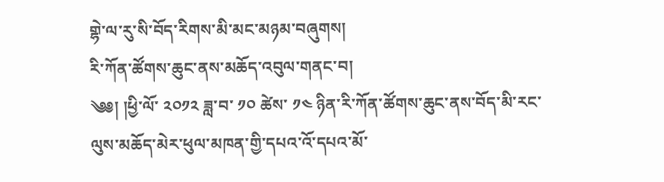གྷེ་ལ་རུ་སི་བོད་རིགས་མི་མང་མཉམ་བཞུགས།
རི་ཀོན་ཚོགས་ཆུང་ནས་མཆོད་འབུལ་གནང་བ།
༄༅། །ཕྱི་ལོ་ ༢༠༡༢ ཟླ་བ་ ༡༠ ཚེས་ ༡༤ ཉིན་རི་ཀོན་ཚོགས་ཆུང་ནས་བོད་མི་རང་ལུས་མཆོད་མེར་ཕུལ་མཁན་གྱི་དཔའ་འོ་དཔའ་མོ་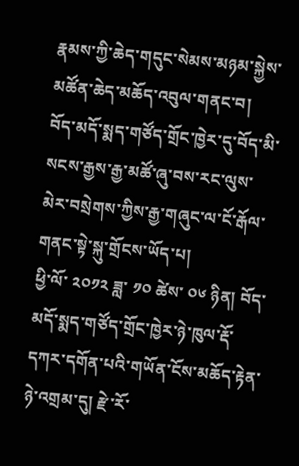རྣམས་ཀྱི་ཆེད་གདུང་སེམས་མཉམ་སྐྱེས་མཚོན་ཆེད་མཆོད་འབུལ་གནང་བ།
བོད་མདོ་སྨད་གཙོད་གྲོང་ཁྱེར་དུ་བོད་མི་སངས་རྒྱས་རྒྱ་མཚོ་ཞུ་བས་རང་ལུས་མེར་བསྲེགས་ཀྱིས་རྒྱ་གཞུང་ལ་ངོ་རྒོལ་གནང་སྟེ་སྐུ་གྲོངས་ཡོད་པ།
ཕྱི་ལོ་ ༢༠༡༢ ཟླ་ ༡༠ ཚེས་ ༠༦ ཉིན། བོད་མདོ་སྨད་གཙོད་གྲོང་ཁྱེར་ཉེ་ཁུལ་རྡོ་དཀར་དགོན་པའི་གཡོན་ངོས་མཆོད་རྟེན་ཉེ་འགྲམ་དུ། རྫེ་རོ་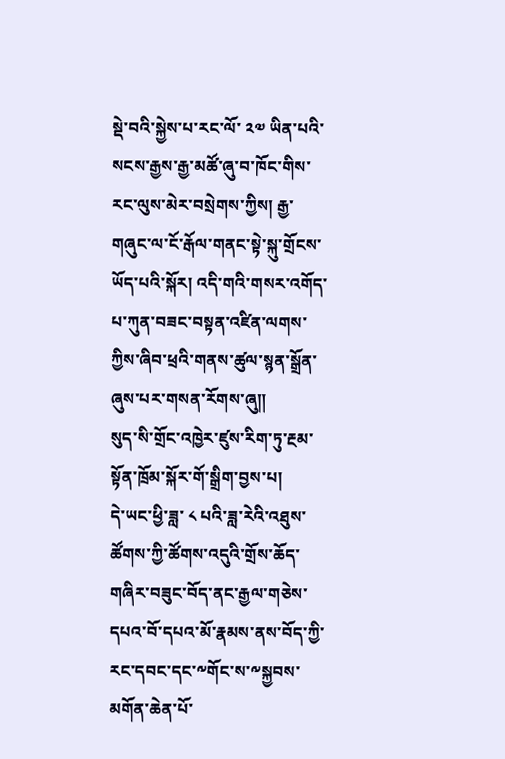སྡེ་བའི་སྐྱེས་པ་རང་ལོ་ ༢༧ ཡིན་པའི་སངས་རྒྱས་རྒྱ་མཚོ་ཞུ་བ་ཁོང་གིས་རང་ལུས་མེར་བསྲེགས་ཀྱིས། རྒྱ་གཞུང་ལ་ངོ་རྒོལ་གནང་སྟེ་སྐུ་གྲོངས་ཡོད་པའི་སྐོར། འདི་གའི་གསར་འགོད་པ་ཀུན་བཟང་བསྟན་འཛིན་ལགས་ཀྱིས་ཞིབ་ཕྲའི་གནས་ཚུལ་སྙན་སྒྲོན་ཞུས་པར་གསན་རོགས་ཞུ༎
སུད་སི་གྲོང་འཁྱེར་ཛུས་རིག་ཏུ་རྔམ་སྟོན་ཁྲོམ་སྐོར་གོ་སྒྲིག་བྱས་པ།
དེ་ཡང་ཕྱི་ཟླ་ ༨ པའི་ཟླ་རེའི་འཐུས་ཚོགས་ཀྱི་ཚོགས་འདུའི་གྲོས་ཆོད་གཞིར་བཟུང་བོད་ནང་རྒྱལ་གཅེས་དཔའ་བོ་དཔའ་མོ་རྣམས་ནས་བོད་ཀྱི་རང་དབང་དང་༸གོང་ས་༸སྐྱབས་མགོན་ཆེན་པོ་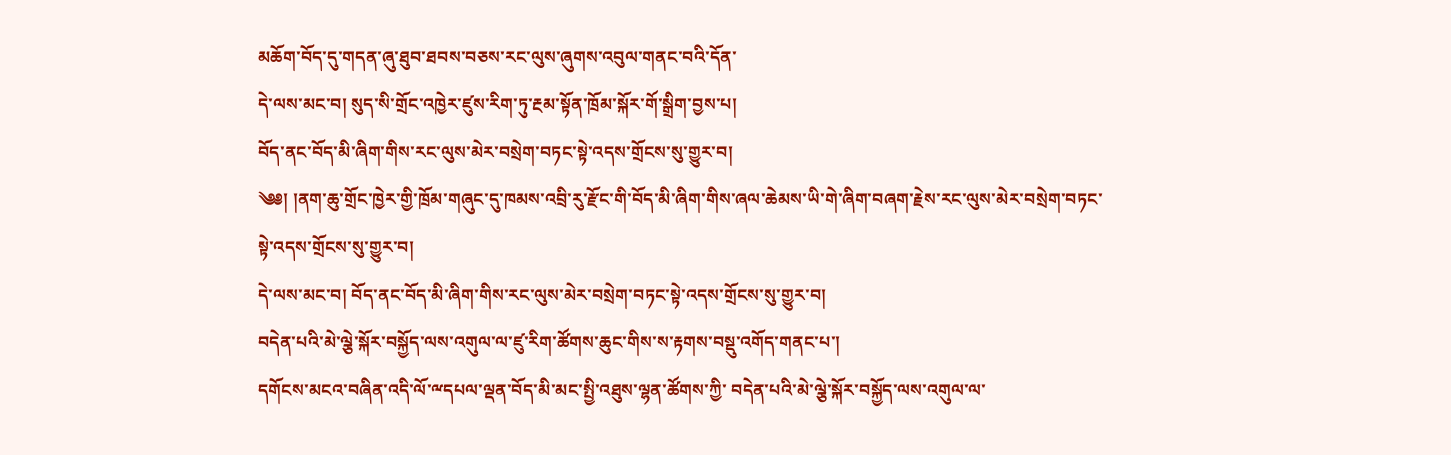མཆོག་བོད་དུ་གདན་ཞུ་ཐུབ་ཐབས་བཅས་རང་ལུས་ཞུགས་འབུལ་གནང་བའི་དོན་
དེ་ལས་མང་བ། སུད་སི་གྲོང་འཁྱེར་ཛུས་རིག་ཏུ་རྔམ་སྟོན་ཁྲོམ་སྐོར་གོ་སྒྲིག་བྱས་པ།
བོད་ནང་བོད་མི་ཞིག་གིས་རང་ལུས་མེར་བསྲེག་བཏང་སྟེ་འདས་གྲོངས་སུ་གྱུར་བ།
༄༅། །ནག་ཆུ་གྲོང་ཁྱེར་གྱི་ཁྲོམ་གཞུང་དུ་ཁམས་འབྲི་རུ་རྫོང་གི་བོད་མི་ཞིག་གིས་ཞལ་ཆེམས་ཡི་གེ་ཞིག་བཞག་རྗེས་རང་ལུས་མེར་བསྲེག་བཏང་སྟེ་འདས་གྲོངས་སུ་གྱུར་བ།
དེ་ལས་མང་བ། བོད་ནང་བོད་མི་ཞིག་གིས་རང་ལུས་མེར་བསྲེག་བཏང་སྟེ་འདས་གྲོངས་སུ་གྱུར་བ།
བདེན་པའི་མེ་ལྕེ་སྐོར་བསྐྱོད་ལས་འགུལ་ལ་ཛུ་རིག་ཚོགས་ཆུང་གིས་ས་རྟགས་བསྡུ་འགོད་གནང་པ་།
དགོངས་མངའ་བཞིན་འདི་ལོ་ྋདཔལ་ལྡན་བོད་མི་མང་སྤྱི་འཐུས་ལྷན་ཚོགས་ཀྱི་ བདེན་པའི་མེ་ལྕེ་སྐོར་བསྐྱོད་ལས་འགུལ་ལ་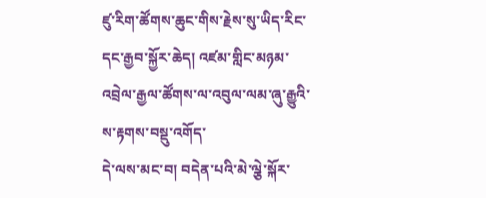ཛུ་རིག་ཚོགས་ཆུང་གིས་རྗེས་སུ་ཡིད་རིང་དང་རྒྱབ་སྐྱོར་ཆེད། འཛམ་གླིང་མཉམ་འབྲེལ་རྒྱལ་ཚོགས་ལ་འབུལ་ལམ་ཞུ་རྒྱུའི་ས་རྟགས་བསྡུ་འགོད་
དེ་ལས་མང་བ། བདེན་པའི་མེ་ལྕེ་སྐོར་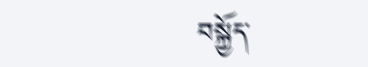བསྐྱོད་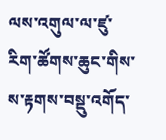ལས་འགུལ་ལ་ཛུ་རིག་ཚོགས་ཆུང་གིས་ས་རྟགས་བསྡུ་འགོད་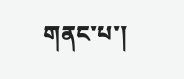གནང་པ་།